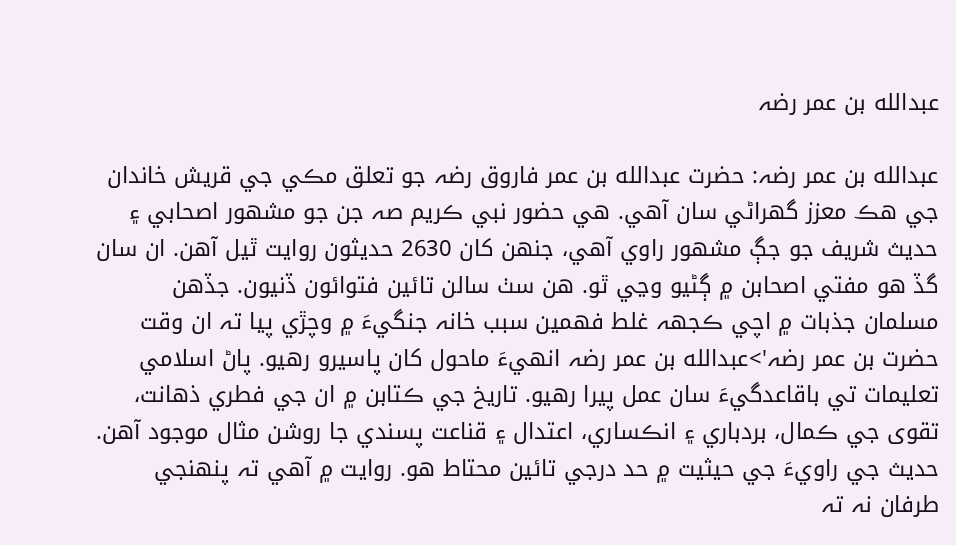عبدالله بن عمر رضہ

عبدالله بن عمر رضہ: حضرت عبدالله بن عمر فاروق رضہ جو تعلق مڪي جي قريش خاندان جي هڪ معزز گهراڻي سان آهي. هي حضور نبي ڪريم صہ جن جو مشھور اصحابي ۽ حديث شريف جو جڳ مشھور راوي آهي، جنهن کان 2630 حديثون روايت ٿيل آهن. ان سان گڏ هو مفتي اصحابن ۾ ڳڻيو وڃي ٿو. هن سٺ سالن تائين فتوائون ڏنيون. جڏهن مسلمان جذبات ۾ اچي ڪجهہ غلط فهمين سبب خانہ جنگيءَ ۾ وچڙي پيا تہ ان وقت حضرت بن عمر رضہ'>عبدالله بن عمر رضہ انهيءَ ماحول کان پاسيرو رهيو. پاڻ اسلامي تعليمات تي باقاعدگيءَ سان عمل پيرا رهيو. تاريخ جي ڪتابن ۾ ان جي فطري ذهانت، تقوى جي ڪمال، بردباري ۽ انڪساري، اعتدال ۽ قناعت پسندي جا روشن مثال موجود آهن. حديث جي راويءَ جي حيثيت ۾ حد درجي تائين محتاط هو. روايت ۾ آهي تہ پنھنجي طرفان نہ تہ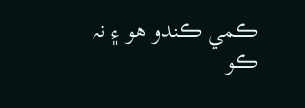ڪمي ڪندو هو ۽ نہ ڪو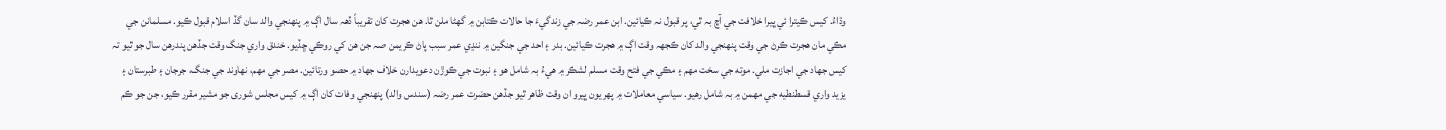وڌاءُ. کيس ڪيترا ئي ڀيرا خلافت جي آڇ بہ ٿي، پر قبول نہ ڪيائين. ابن عمر رضہ جي زندگيءَ جا حالات ڪتابن ۾ گهڻا ملن ٿا. هن هجرت کان تقريباً ڏھہ سال اڳ ۾ پنھنجي والد سان گڏ اسلام قبول ڪيو. مسلمانن جي مڪي مان هجرت ڪرڻ جي وقت پنھنجي والد کان ڪجهہ وقت اڳ ۾ هجرت ڪيائين. بدر ۽ احد جي جنگين ۾ ننڍي عمر سبب پاڻ ڪريمن صہ جن هن کي روڪي ڇڏيو. خندق واري جنگ وقت جڏهن پندرهن سال جو ٿيو تہ کيس جهاد جي اجازت ملي. موته جي سخت مھم ۽ مڪي جي فتح وقت مسلم لشڪر ۾ هيءُ بہ شامل هو ۽ نبوت جي ڪوڙن دعويدارن خلاف جهاد ۾ حصو ورتائين. مصر جي مهم، نهاوند جي جنگ، جرجان ۽ طبرستان ۽ يزيد واري قسطنطيه جي مهمن ۾ بہ شامل رهيو. سياسي معاملات ۾ پهريون ڀيرو ان وقت ظاهر ٿيو جڏهن حضرت عمر رضہ (سندس والد) پنھنجي وفات کان اڳ ۾ کيس مجلس شورى جو مشير مقرر ڪيو، جن جو ڪم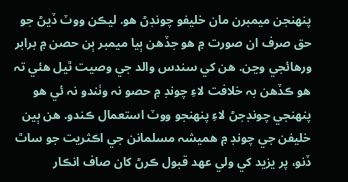پنهنجن ميمبرن مان خليفو چونڊڻ هو. ليڪن ووٽ ڏيڻ جو حق صرف ان صورت ۾ هو جڏهن ٻيا ميمبر ٻن حصن ۾ برابر ورهائجي وڃن. هن کي سندس والد جي وصيت ٿيل هئي تہ هو ڪڏهن بہ خلافت لاءِ چونڊ ۾ حصو نہ وٺندو نہ ئي هو پنھنجي چونڊجڻ لاءِ پنهنجو ووٽ استعمال ڪندو. هن ٻين خليفن جي چونڊ ۾ هميشہ مسلمانن جي اڪثريت جو ساٿ ڏنو، پر يزيد کي ولي عھد قبول ڪرڻ کان صاف انڪار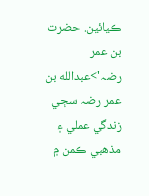ڪيائين. حضرت بن عمر رضہ'>عبدالله بن عمر رضہ سڄي زندگي عملي ۽ مذهبي ڪمن ۾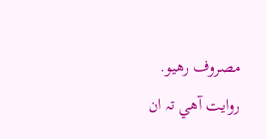مصروف رهيو. روايت آهي تہ ان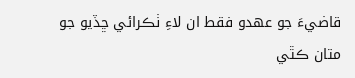قاضيءَ جو عهدو فقط ان لاءِ ٺڪرائي ڇڏيو جو متان ڪٿي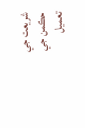شريعت جي حڪمن جي تعميل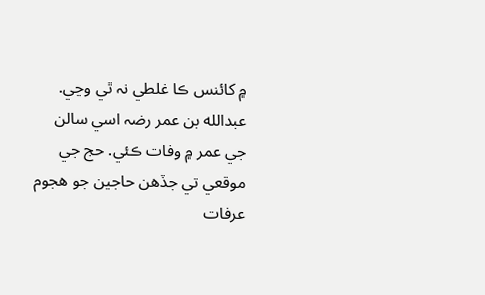۾ کائنس ڪا غلطي نہ ٿي وڃي.
عبدالله بن عمر رضہ اسي سالن جي عمر ۾ وفات ڪئي. حج جي موقعي تي جڏهن حاجين جو هجوم عرفات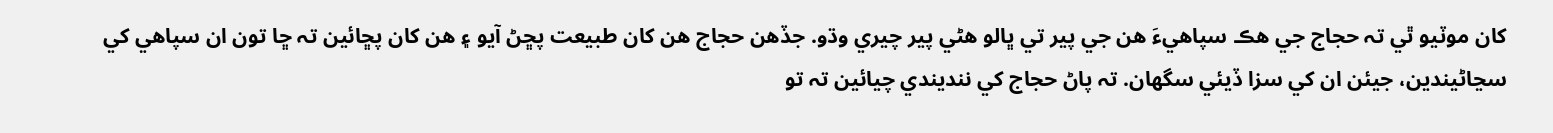کان موٽيو ٿي تہ حجاج جي هڪ سپاهيءَ هن جي پير تي ڀالو هڻي پير چيري وڌو. جڏهن حجاج هن کان طبيعت پڇڻ آيو ۽ هن کان پڇائين تہ ڇا تون ان سپاهي کي سڃاڻيندين، جيئن ان کي سزا ڏيئي سگهان. تہ پاڻ حجاج کي ننديندي چيائين تہ تو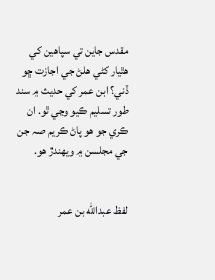مقدس جاين تي سپاهين کي هٿيار کڻي هلڻ جي اجازت ڇو ڏني؟ ابن عمر کي حديث ۾ سند طور تسليم ڪيو وڃي ٿو. ان ڪري جو هو پاڻ ڪريم صہ جن جي مجلسن ۾ ويهندڙ هو.


لفظ عبدالله بن عمر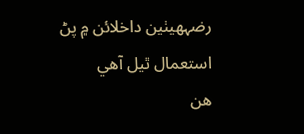رضہھيٺين داخلائن ۾ پڻ استعمال ٿيل آھي
هن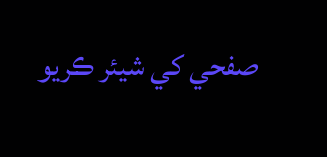صفحي کي شيئر ڪريو